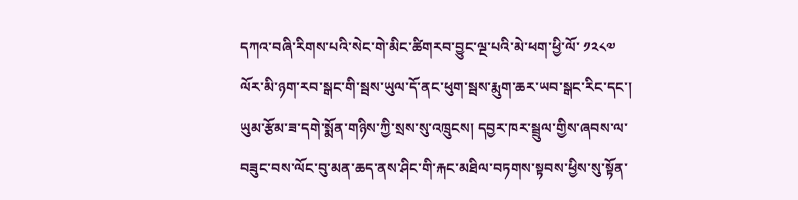དཀའ་བཞི་རིགས་པའི་སེང་གེ་མིང་ཚིགརབ་བྱུང་ལྔ་པའི་མེ་ཕག་ཕྱི་ལོ་ ༡༢༨༧ ལོར་མི་ཉག་རབ་སྒང་གི་སྦས་ཡུལ་དོ་ནང་ཕུག་སྦས་རྨུག་ཆར་ཡབ་སྒང་རིང་དང་། ཡུམ་རྩོམ་ཟ་དགེ་སྨོན་གཉིས་ཀྱི་སྲས་སུ་འཁྲུངས། དབྱར་ཁར་སྦྲུལ་གྱིས་ཞབས་ལ་བཟུང་བས་ལོང་བུ་མན་ཆད་ནས་ཤིང་གི་རྐང་མཐིལ་བཏགས་སྟབས་ཕྱིས་སུ་སྟོན་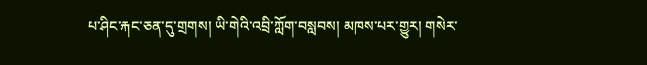པ་ཤིང་རྐང་ཅན་དུ་གྲགས། ཡི་གེའི་འབྲི་ཀློག་བསླབས། མཁས་པར་གྱུར། གསེར་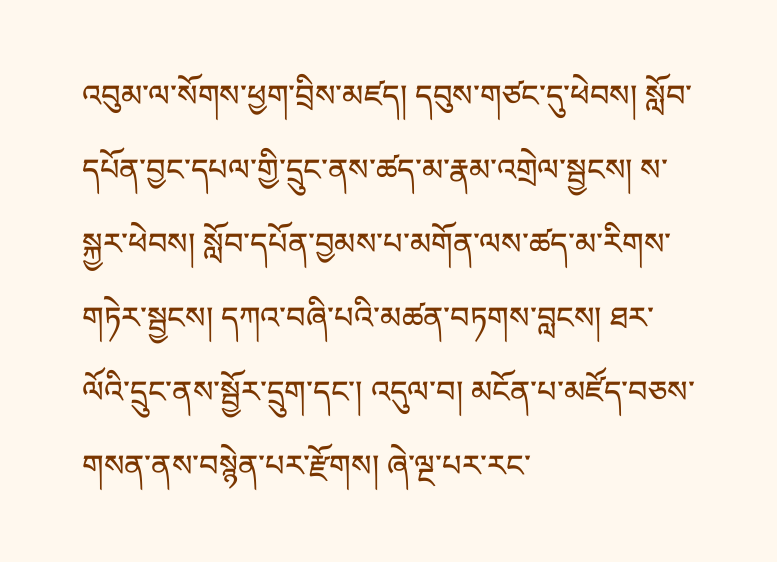འབུམ་ལ་སོགས་ཕྱག་བྲིས་མཛད། དབུས་གཙང་དུ་ཕེབས། སློབ་དཔོན་བྱང་དཔལ་གྱི་དྲུང་ནས་ཚད་མ་རྣམ་འགྲེལ་སྦྱངས། ས་སྐྱར་ཕེབས། སློབ་དཔོན་བྱམས་པ་མགོན་ལས་ཚད་མ་རིགས་གཏེར་སྦྱངས། དཀའ་བཞི་པའི་མཚན་བཏགས་བླངས། ཐར་ལོའི་དྲུང་ནས་སྦྱོར་དྲུག་དང་། འདུལ་བ། མངོན་པ་མཛོད་བཅས་གསན་ནས་བསྙེན་པར་རྫོགས། ཞེ་ལྔ་པར་རང་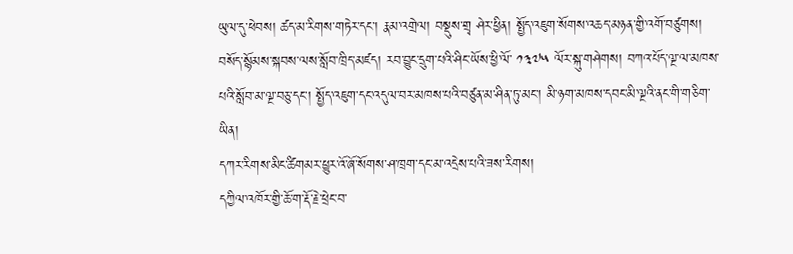ཡུལ་དུ་ཕེབས། ཚད་མ་རིགས་གཏེར་དང་། རྣམ་འགྲེལ། བསྡུས་གྲྭ ཤེར་ཕྱིན། སྤྱོད་འཇུག་སོགས་འཆད་མཉན་གྱི་འགོ་བཙུགས། བསོད་སྙོམས་སྐབས་ལས་སློབ་ཁྲིད་མཛད། རབ་བྱུང་དྲུག་པའི་ཤིང་ཡོས་ཕྱི་ལོ་ ༡༣༧༥ ལོར་སྐུ་གཤེགས། བཀའ་པོད་ལྔ་ལ་མཁས་པའི་སློབ་མ་ལྔ་བཅུ་དང་། སྤྱོད་འཇུག་དང་འདུལ་བར་མཁས་པའི་བཙུན་མ་ཤིན་ཏུ་མང་། མི་ཉག་མཁས་དབང་མི་ལྔའི་ནང་གི་གཅིག་ཡིན།
དཀར་རིགས་མིང་ཚིགམར་ཕྱུར་འོ་ཞོ་སོགས་ཤ་ཁྲག་དང་མ་འདྲེས་པའི་ཟས་རིགས།
དཀྱིལ་འཁོར་གྱི་ཆོ་ག་རྡོ་རྗེ་ཕྲེང་བ་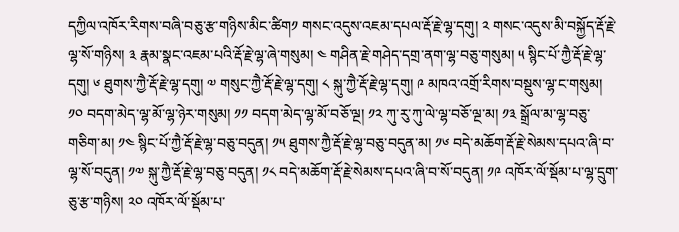དཀྱིལ་འཁོར་རིགས་བཞི་བཅུ་རྩ་གཉིས་མིང་ཚིག༡ གསང་འདུས་འཇམ་དཔལ་རྡོ་རྗེ་ལྷ་དགུ། ༢ གསང་འདུས་མི་བསྐྱོད་རྡོ་རྗེ་ལྷ་སོ་གཉིས། ༣ རྣམ་སྣང་འཇམ་པའི་རྡོ་རྗེ་ལྷ་ཞེ་གསུམ། ༤ གཤིན་རྗེ་གཤེད་དགྲ་ནག་ལྷ་བཅུ་གསུམ། ༥ སྙིང་པོ་ཀྱཻ་རྡོ་རྗེ་ལྷ་དགུ། ༦ ཐུགས་ཀྱཻ་རྡོ་རྗེ་ལྷ་དགུ། ༧ གསུང་ཀྱཻ་རྡོ་རྗེ་ལྷ་དགུ། ༨ སྐུ་ཀྱཻ་རྡོ་རྗེ་ལྷ་དགུ། ༩ མཁའ་འགྲོ་རིགས་བསྡུས་ལྷ་ང་གསུམ། ༡༠ བདག་མེད་ལྷ་མོ་ལྷ་ཉེར་གསུམ། ༡༡ བདག་མེད་ལྷ་མོ་བཅོ་ལྔ། ༡༢ ཀུ་རུ་ཀུ་ལེ་ལྷ་བཅོ་ལྔ་མ། ༡༣ སྒྲོལ་མ་ལྷ་བཅུ་གཅིག་མ། ༡༤ སྙིང་པོ་ཀྱཻ་རྡོ་རྗེ་ལྷ་བཅུ་བདུན། ༡༥ ཐུགས་ཀྱཻ་རྡོ་རྗེ་ལྷ་བཅུ་བདུན་མ། ༡༦ བདེ་མཆོག་རྡོ་རྗེ་སེམས་དཔའ་ཞི་བ་ལྷ་སོ་བདུན། ༡༧ སྐུ་ཀྱཻ་རྡོ་རྗེ་ལྷ་བཅུ་བདུན། ༡༨ བདེ་མཆོག་རྡོ་རྗེ་སེམས་དཔའ་ཞི་བ་སོ་བདུན། ༡༩ འཁོར་ལོ་སྡོམ་པ་ལྷ་དྲུག་ཅུ་རྩ་གཉིས། ༢༠ འཁོར་ལོ་སྡོམ་པ་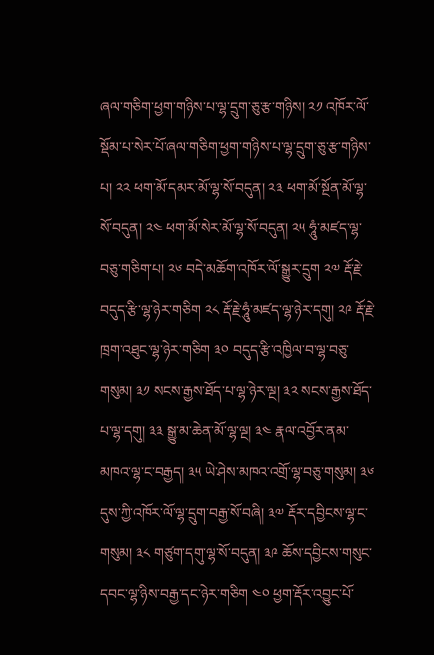ཞལ་གཅིག་ཕྱག་གཉིས་པ་ལྷ་དྲུག་ཅུ་རྩ་གཉིས། ༢༡ འཁོར་ལོ་སྡོམ་པ་སེར་པོ་ཞལ་གཅིག་ཕྱག་གཉིས་པ་ལྷ་དྲུག་ཅུ་རྩ་གཉིས་པ། ༢༢ ཕག་མོ་དམར་མོ་ལྷ་སོ་བདུན། ༢༣ ཕག་མོ་སྔོན་མོ་ལྷ་སོ་བདུན། ༢༤ ཕག་མོ་སེར་མོ་ལྷ་སོ་བདུན། ༢༥ ཧཱུཾ་མཛད་ལྷ་བཅུ་གཅིག་པ། ༢༦ བདེ་མཆོག་འཁོར་ལོ་སྒྱུར་དྲུག ༢༧ རྡོ་རྗེ་བདུད་རྩི་ལྷ་ཉེར་གཅིག ༢༨ རྡོ་རྗེ་ཧཱུཾ་མཛད་ལྷ་ཉེར་དགུ། ༢༩ རྡོ་རྗེ་ཁྲག་འཐུང་ལྷ་ཉེར་གཅིག ༣༠ བདུད་རྩི་འཁྱིལ་བ་ལྷ་བཅུ་གསུམ། ༣༡ སངས་རྒྱས་ཐོད་པ་ལྷ་ཉེར་ལྔ། ༣༢ སངས་རྒྱས་ཐོད་པ་ལྷ་དགུ། ༣༣ སྒྱུ་མ་ཆེན་མོ་ལྷ་ལྔ། ༣༤ རྣལ་འབྱོར་ནམ་མཁའ་ལྷ་ང་བརྒྱད། ༣༥ ཡེ་ཤེས་མཁའ་འགྲོ་ལྷ་བཅུ་གསུམ། ༣༦ དུས་ཀྱི་འཁོར་ལོ་ལྷ་དྲུག་བརྒྱ་སོ་བཞི། ༣༧ རྡོར་དབྱིངས་ལྷ་ང་གསུམ། ༣༨ གཙུག་དགུ་ལྷ་སོ་བདུན། ༣༩ ཆོས་དབྱིངས་གསུང་དབང་ལྷ་ཉིས་བརྒྱ་དང་ཉེར་གཅིག ༤༠ ཕྱག་རྡོར་འབྱུང་པོ་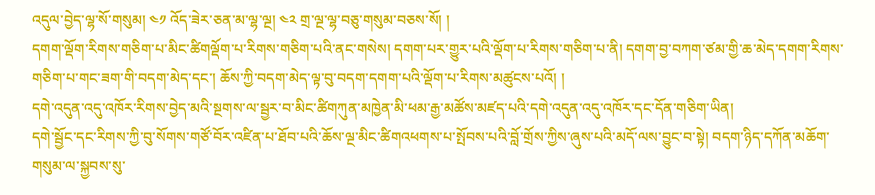འདུལ་བྱེད་ལྷ་སོ་གསུམ། ༤༡ འོད་ཟེར་ཅན་མ་ལྷ་ལྔ། ༤༢ གྲ་ལྔ་ལྷ་བཅུ་གསུམ་བཅས་སོ། །
དགག་ལྡོག་རིགས་གཅིག་པ་མིང་ཚིགལྡོག་པ་རིགས་གཅིག་པའི་ནང་གསེས། དགག་པར་གྱུར་པའི་ལྡོག་པ་རིགས་གཅིག་པ་ནི། དགག་བྱ་བཀག་ཙམ་གྱི་ཆ་མེད་དགག་རིགས་གཅིག་པ་གང་ཟག་གི་བདག་མེད་དང་། ཆོས་ཀྱི་བདག་མེད་ལྟ་བུ་བདག་དགག་པའི་ལྡོག་པ་རིགས་མཚུངས་པའོ། །
དགེ་འདུན་འདུ་འཁོར་རིགས་བྱེད་མའི་སྔགས་ལ་སྦྱར་བ་མིང་ཚིགཀུན་མཁྱེན་མི་ཕམ་རྒྱ་མཚོས་མཛད་པའི་དགེ་འདུན་འདུ་འཁོར་དང་དོན་གཅིག་ཡིན།
དགེ་སྦྱོང་དང་རིགས་ཀྱི་བུ་སོགས་གཙོ་བོར་འཛིན་པ་ཐོབ་པའི་ཆོས་ལྔ་མིང་ཚིགའཕགས་པ་སྤོབས་པའི་བློ་གྲོས་ཀྱིས་ཞུས་པའི་མདོ་ལས་བྱུང་བ་སྟེ། བདག་ཉིད་དཀོན་མཆོག་གསུམ་ལ་སྐྱབས་སུ་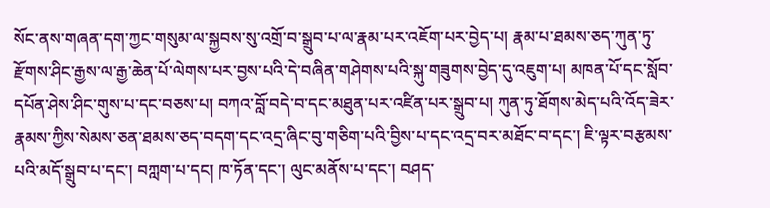སོང་ནས་གཞན་དག་ཀྱང་གསུམ་ལ་སྐྱབས་སུ་འགྲོ་བ་སྒྲུབ་པ་ལ་རྣམ་པར་འཇོག་པར་བྱེད་པ། རྣམ་པ་ཐམས་ཅད་ཀུན་ཏུ་རྫོགས་ཤིང་རྒྱས་ལ་རྒྱ་ཆེན་པོ་ལེགས་པར་བྱས་པའི་དེ་བཞིན་གཤེགས་པའི་སྐུ་གཟུགས་བྱེད་དུ་འཇུག་པ། མཁན་པོ་དང་སློབ་དཔོན་ཤེས་ཤིང་གུས་པ་དང་བཅས་པ། བཀའ་བློ་བདེ་བ་དང་མཐུན་པར་འཛིན་པར་སྒྲུབ་པ། ཀུན་ཏུ་ཐོགས་མེད་པའི་འོད་ཟེར་རྣམས་ཀྱིས་སེམས་ཅན་ཐམས་ཅད་བདག་དང་འདྲ་ཞིང་བུ་གཅིག་པའི་བྱིས་པ་དང་འདྲ་བར་མཐོང་བ་དང་། ཇི་ལྟར་བརྩམས་པའི་མདོ་སྒྲུབ་པ་དང་། བཀླག་པ་དང། ཁ་ཏོན་དང་། ལུང་མནོས་པ་དང་། བཤད་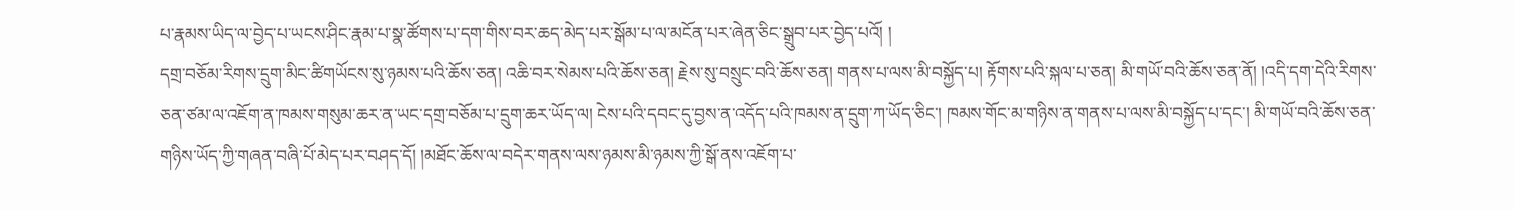པ་རྣམས་ཡིད་ལ་བྱེད་པ་ཡངས་ཤིང་རྣམ་པ་སྣ་ཚོགས་པ་དག་གིས་བར་ཆད་མེད་པར་སྒོམ་པ་ལ་མངོན་པར་ཞེན་ཅིང་སྒྲུབ་པར་བྱེད་པའོ། །
དགྲ་བཅོམ་རིགས་དྲུག་མིང་ཚིགཡོངས་སུ་ཉམས་པའི་ཆོས་ཅན། འཆི་བར་སེམས་པའི་ཆོས་ཅན། རྗེས་སུ་བསྲུང་བའི་ཆོས་ཅན། གནས་པ་ལས་མི་བསྐྱོད་པ། རྟོགས་པའི་སྐལ་པ་ཅན། མི་གཡོ་བའི་ཆོས་ཅན་ནོ། །འདི་དག་དེའི་རིགས་ཅན་ཙམ་ལ་འཇོག་ན་ཁམས་གསུམ་ཆར་ན་ཡང་དགྲ་བཅོམ་པ་དྲུག་ཆར་ཡོད་ལ། ངེས་པའི་དབང་དུ་བྱས་ན་འདོད་པའི་ཁམས་ན་དྲུག་ཀ་ཡོད་ཅིང་། ཁམས་གོང་མ་གཉིས་ན་གནས་པ་ལས་མི་བསྐྱོད་པ་དང་། མི་གཡོ་བའི་ཆོས་ཅན་གཉིས་ཡོད་ཀྱི་གཞན་བཞི་པོ་མེད་པར་བཤད་དོ། །མཐོང་ཆོས་ལ་བདེར་གནས་ལས་ཉམས་མི་ཉམས་ཀྱི་སྒོ་ནས་འཇོག་པ་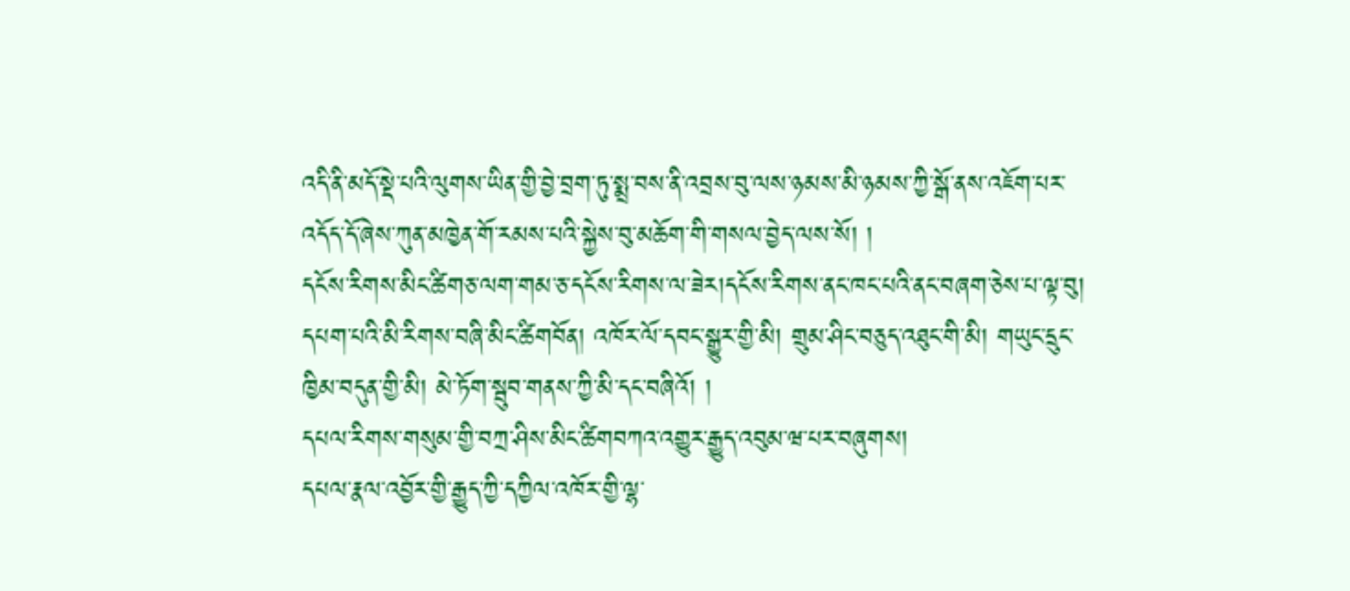འདི་ནི་མདོ་སྡེ་པའི་ལུགས་ཡིན་གྱི་བྱེ་བྲག་ཏུ་སྨྲ་བས་ནི་འབྲས་བུ་ལས་ཉམས་མི་ཉམས་ཀྱི་སྒོ་ནས་འཇོག་པར་འདོད་དོ་ཞེས་ཀུན་མཁྱེན་གོ་རམས་པའི་སྐྱེས་བུ་མཆོག་གི་གསལ་བྱེད་ལས་སོ། །
དངོས་རིགས་མིང་ཚིགཅ་ལག་གམ་ཅ་དངོས་རིགས་ལ་ཟེར།དངོས་རིགས་ནང་ཁང་པའི་ནང་བཞག་ཅེས་པ་ལྟ་བུ།
དཔག་པའི་མི་རིགས་བཞི་མིང་ཚིགབོན། འཁོར་ལོ་དབང་སྒྱུར་གྱི་མི། གྲུམ་ཤིང་བཅུད་འཐུང་གི་མི། གཡུང་དྲུང་ཁྱིམ་བདུན་གྱི་མི། མེ་ཏོག་སྦུབ་གནས་ཀྱི་མི་དང་བཞིའོ། །
དཔལ་རིགས་གསུམ་གྱི་བཀྲ་ཤིས་མིང་ཚིགབཀའ་འགྱུར་རྒྱུད་འབུམ་ཝ་པར་བཞུགས།
དཔལ་རྣལ་འབྱོར་གྱི་རྒྱུད་ཀྱི་དཀྱིལ་འཁོར་གྱི་ལྷ་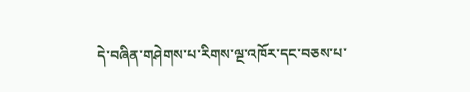དེ་བཞིན་གཤེགས་པ་རིགས་ལྔ་འཁོར་དང་བཅས་པ་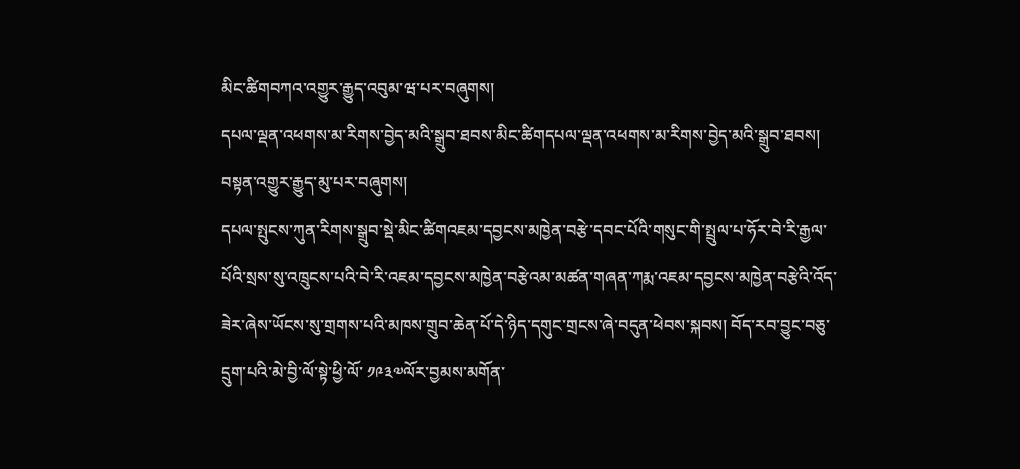མིང་ཚིགབཀའ་འགྱུར་རྒྱུད་འབུམ་ཝ་པར་བཞུགས།
དཔལ་ལྡན་འཕགས་མ་རིགས་བྱེད་མའི་སྒྲུབ་ཐབས་མིང་ཚིགདཔལ་ལྡན་འཕགས་མ་རིགས་བྱེད་མའི་སྒྲུབ་ཐབས། བསྟན་འགྱུར་རྒྱུད་མུ་པར་བཞུགས།
དཔལ་སྤུངས་ཀུན་རིགས་སྒྲུབ་སྡེ་མིང་ཚིགའཇམ་དབྱངས་མཁྱེན་བརྩེ་དབང་པོའི་གསུང་གི་སྤྲུལ་པ་ཧོར་བེ་རི་རྒྱལ་པོའི་སྲས་སུ་འཁྲུངས་པའི་བེ་རི་འཇམ་དབྱངས་མཁྱེན་བརྩེའམ་མཚན་གཞན་ཀརྨ་འཇམ་དབྱངས་མཁྱེན་བརྩེའི་འོད་ཟེར་ཞེས་ཡོངས་སུ་གྲགས་པའི་མཁས་གྲུབ་ཆེན་པོ་དེ་ཉིད་དགུང་གྲངས་ཞེ་བདུན་ཕེབས་སྐབས། བོད་རབ་བྱུང་བཅུ་དྲུག་པའི་མེ་བྱི་ལོ་སྟེ་ཕྱི་ལོ་ ༡༩༣༧ལོར་བྱམས་མགོན་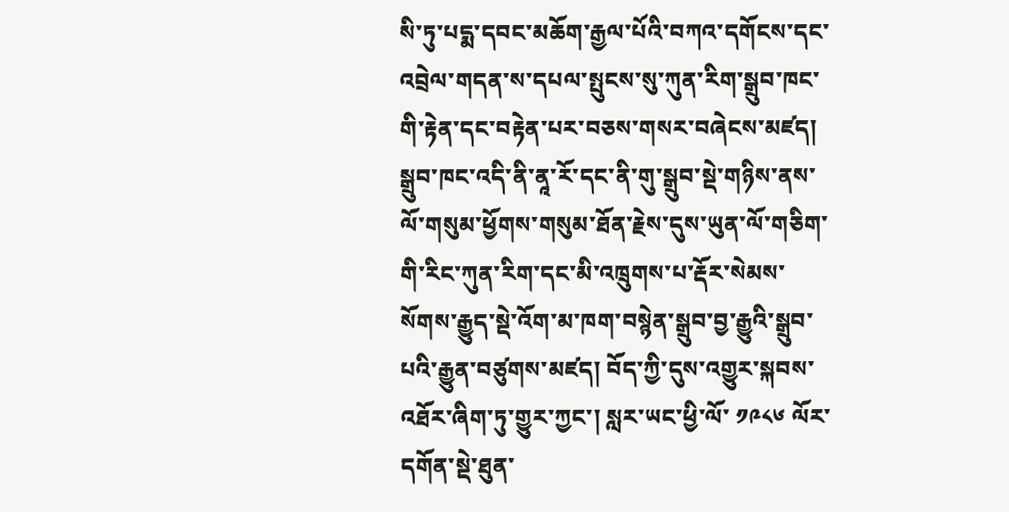སི་ཏུ་པདྨ་དབང་མཆོག་རྒྱལ་པོའི་བཀའ་དགོངས་དང་འབྲེལ་གདན་ས་དཔལ་སྤུངས་སུ་ཀུན་རིག་སྒྲུབ་ཁང་གི་རྟེན་དང་བརྟེན་པར་བཅས་གསར་བཞེངས་མཛད། སྒྲུབ་ཁང་འདི་ནི་ནཱ་རོ་དང་ནི་གུ་སྒྲུབ་སྡེ་གཉིས་ནས་ལོ་གསུམ་ཕྱོགས་གསུམ་ཐོན་རྗེས་དུས་ཡུན་ལོ་གཅིག་གི་རིང་ཀུན་རིག་དང་མི་འཁྲུགས་པ་རྡོར་སེམས་སོགས་རྒྱུད་སྡེ་འོག་མ་ཁག་བསྙེན་སྒྲུབ་བྱ་རྒྱུའི་སྒྲུབ་པའི་རྒྱུན་བཙུགས་མཛད། བོད་ཀྱི་དུས་འགྱུར་སྐབས་འཐོར་ཞིག་ཏུ་གྱུར་ཀྱང་། སླར་ཡང་ཕྱི་ལོ་ ༡༩༨༦ ལོར་དགོན་སྡེ་ཐུན་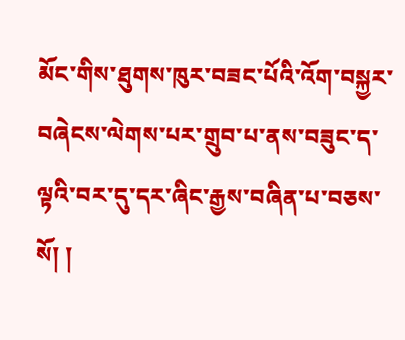མོང་གིས་ཐུགས་ཁུར་བཟང་པོའི་འོག་བསྐྱར་བཞེངས་ལེགས་པར་གྲུབ་པ་ནས་བཟུང་ད་ལྟའི་བར་དུ་དར་ཞིང་རྒྱས་བཞིན་པ་བཅས་སོ། །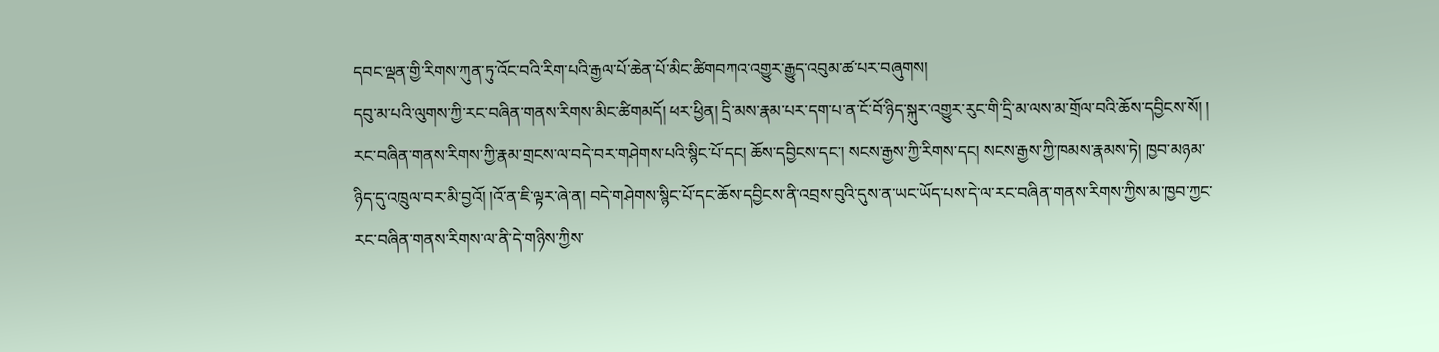དབང་ལྡན་གྱི་རིགས་ཀུན་ཏུ་འོང་བའི་རིག་པའི་རྒྱལ་པོ་ཆེན་པོ་མིང་ཚིགབཀའ་འགྱུར་རྒྱུད་འབུམ་ཚ་པར་བཞུགས།
དབུ་མ་པའི་ལུགས་ཀྱི་རང་བཞིན་གནས་རིགས་མིང་ཚིགམདོ། ཕར་ཕྱིན། དྲི་མས་རྣམ་པར་དག་པ་ན་ངོ་བོ་ཉིད་སྐུར་འགྱུར་རུང་གི་དྲི་མ་ལས་མ་གྲོལ་བའི་ཆོས་དབྱིངས་སོ། ། རང་བཞིན་གནས་རིགས་ཀྱི་རྣམ་གྲངས་ལ་བདེ་བར་གཤེགས་པའི་སྙིང་པོ་དང། ཆོས་དབྱིངས་དང་། སངས་རྒྱས་ཀྱི་རིགས་དང། སངས་རྒྱས་ཀྱི་ཁམས་རྣམས་ཏེ། ཁྱབ་མཉམ་ཉིད་དུ་འཁྲུལ་བར་མི་བྱའོ། །འོ་ན་ཇི་ལྟར་ཞེ་ན། བདེ་གཤེགས་སྙིང་པོ་དང་ཆོས་དབྱིངས་ནི་འབྲས་བུའི་དུས་ན་ཡང་ཡོད་པས་དེ་ལ་རང་བཞིན་གནས་རིགས་ཀྱིས་མ་ཁྱབ་ཀྱང་རང་བཞིན་གནས་རིགས་ལ་ནི་དེ་གཉིས་ཀྱིས་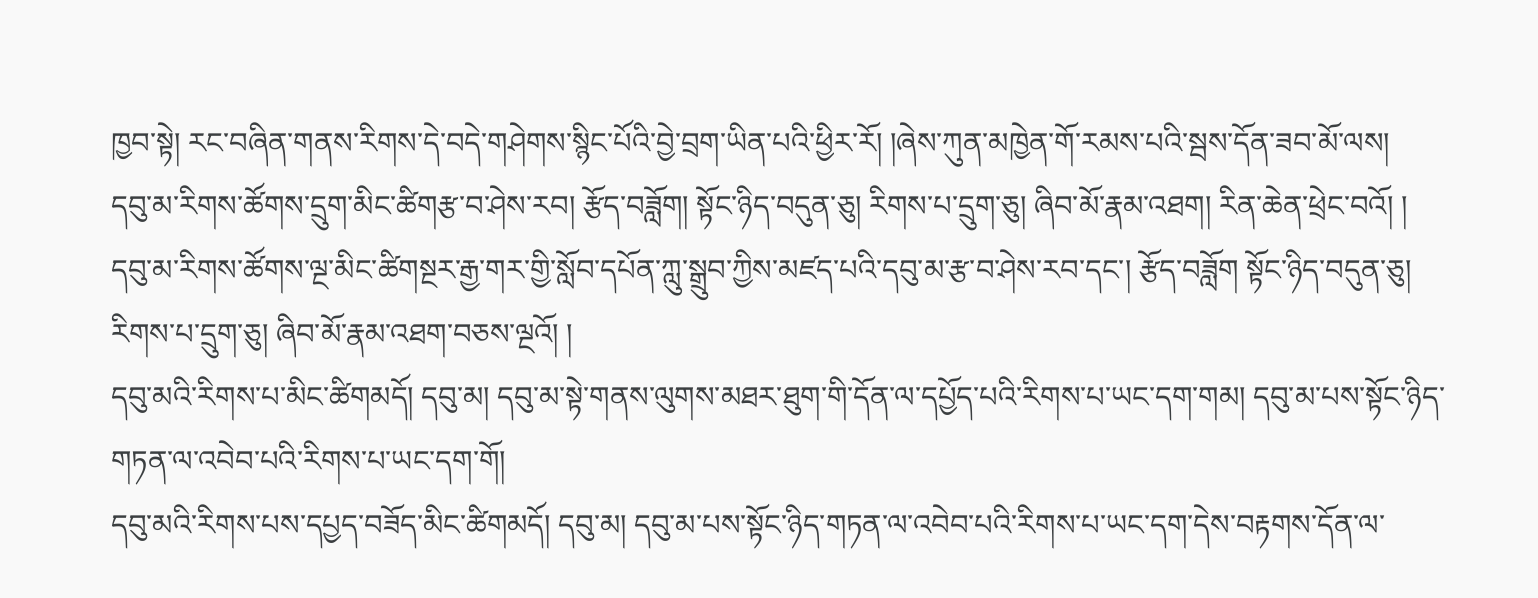ཁྱབ་སྟེ། རང་བཞིན་གནས་རིགས་དེ་བདེ་གཤེགས་སྙིང་པོའི་བྱེ་བྲག་ཡིན་པའི་ཕྱིར་རོ། །ཞེས་ཀུན་མཁྱེན་གོ་རམས་པའི་སྦས་དོན་ཟབ་མོ་ལས།
དབུ་མ་རིགས་ཚོགས་དྲུག་མིང་ཚིགརྩ་བ་ཤེས་རབ། རྩོད་བཟློག། སྟོང་ཉིད་བདུན་ཅུ། རིགས་པ་དྲུག་ཅུ། ཞིབ་མོ་རྣམ་འཐག། རིན་ཆེན་ཕྲེང་བའོ། །
དབུ་མ་རིགས་ཚོགས་ལྔ་མིང་ཚིགསྔར་རྒྱ་གར་གྱི་སློབ་དཔོན་ཀླུ་སྒྲུབ་ཀྱིས་མཛད་པའི་དབུ་མ་རྩ་བ་ཤེས་རབ་དང་། རྩོད་བཟློག སྟོང་ཉིད་བདུན་ཅུ། རིགས་པ་དྲུག་ཅུ། ཞིབ་མོ་རྣམ་འཐག་བཅས་ལྔའོ། །
དབུ་མའི་རིགས་པ་མིང་ཚིགམདོ། དབུ་མ། དབུ་མ་སྟེ་གནས་ལུགས་མཐར་ཐུག་གི་དོན་ལ་དཔྱོད་པའི་རིགས་པ་ཡང་དག་གམ། དབུ་མ་པས་སྟོང་ཉིད་གཏན་ལ་འབེབ་པའི་རིགས་པ་ཡང་དག་གོ།
དབུ་མའི་རིགས་པས་དཔྱད་བཟོད་མིང་ཚིགམདོ། དབུ་མ། དབུ་མ་པས་སྟོང་ཉིད་གཏན་ལ་འབེབ་པའི་རིགས་པ་ཡང་དག་དེས་བརྟགས་དོན་ལ་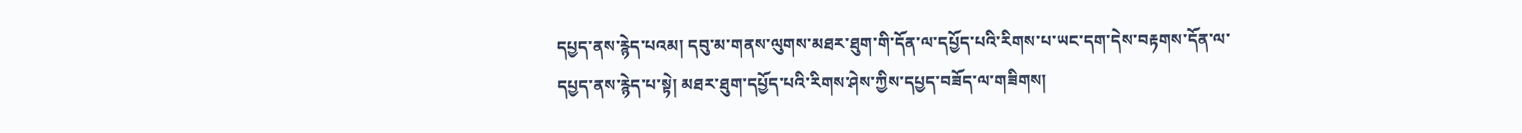དཔྱད་ནས་རྙེད་པའམ། དབུ་མ་གནས་ལུགས་མཐར་ཐུག་གི་དོན་ལ་དཔྱོད་པའི་རིགས་པ་ཡང་དག་དེས་བརྟགས་དོན་ལ་དཔྱད་ནས་རྙེད་པ་སྟེ། མཐར་ཐུག་དཔྱོད་པའི་རིགས་ཤེས་ཀྱིས་དཔྱད་བཟོད་ལ་གཟིགས།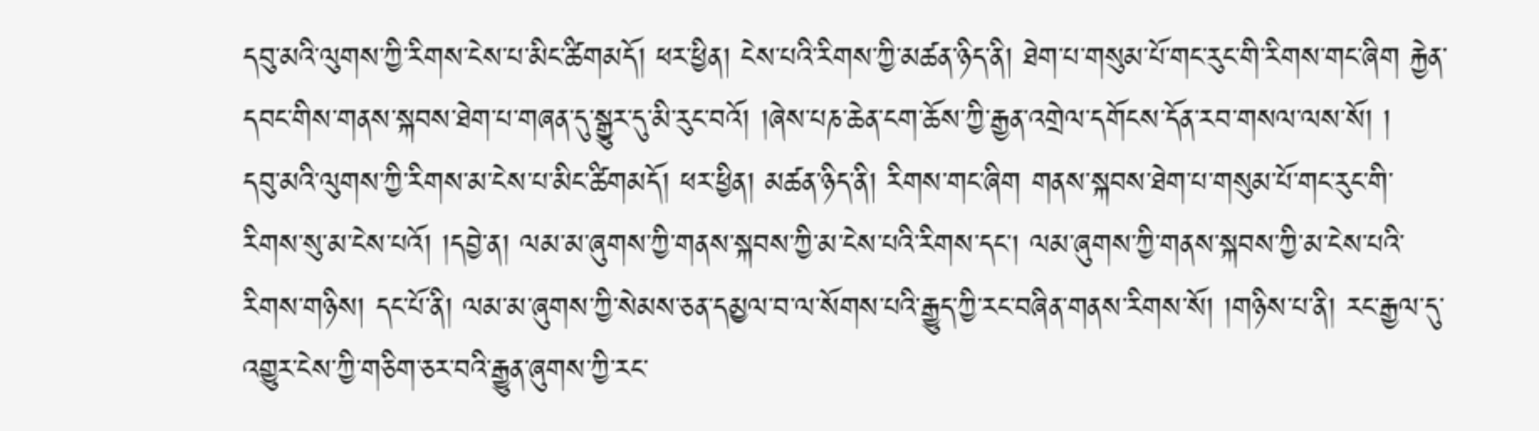དབུ་མའི་ལུགས་ཀྱི་རིགས་ངེས་པ་མིང་ཚིགམདོ། ཕར་ཕྱིན། ངེས་པའི་རིགས་ཀྱི་མཚན་ཉིད་ནི། ཐེག་པ་གསུམ་པོ་གང་རུང་གི་རིགས་གང་ཞིག རྐྱེན་དབང་གིས་གནས་སྐབས་ཐེག་པ་གཞན་དུ་སྒྱུར་དུ་མི་རུང་བའོ། །ཞེས་པཎ་ཆེན་ངག་ཆོས་ཀྱི་རྒྱན་འགྲེལ་དགོངས་དོན་རབ་གསལ་ལས་སོ། །
དབུ་མའི་ལུགས་ཀྱི་རིགས་མ་ངེས་པ་མིང་ཚིགམདོ། ཕར་ཕྱིན། མཚན་ཉིད་ནི། རིགས་གང་ཞིག གནས་སྐབས་ཐེག་པ་གསུམ་པོ་གང་རུང་གི་རིགས་སུ་མ་ངེས་པའོ། །དབྱེ་ན། ལམ་མ་ཞུགས་ཀྱི་གནས་སྐབས་ཀྱི་མ་ངེས་པའི་རིགས་དང། ལམ་ཞུགས་ཀྱི་གནས་སྐབས་ཀྱི་མ་ངེས་པའི་རིགས་གཉིས། དང་པོ་ནི། ལམ་མ་ཞུགས་ཀྱི་སེམས་ཅན་དམྱལ་བ་ལ་སོགས་པའི་རྒྱུད་ཀྱི་རང་བཞིན་གནས་རིགས་སོ། །གཉིས་པ་ནི། རང་རྒྱལ་དུ་འགྱུར་ངེས་ཀྱི་གཅིག་ཅར་བའི་རྒྱུན་ཞུགས་ཀྱི་རང་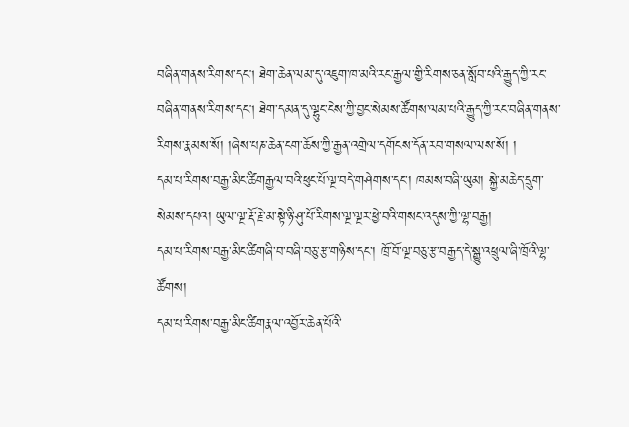བཞིན་གནས་རིགས་དང། ཐེག་ཆེན་ལམ་དུ་འཇུག་ཁ་མའི་རང་རྒྱལ་གྱི་རིགས་ཅན་སློབ་པའི་རྒྱུད་ཀྱི་རང་བཞིན་གནས་རིགས་དང། ཐེག་དམན་དུ་ལྷུང་ངེས་ཀྱི་བྱང་སེམས་ཚོགས་ལམ་པའི་རྒྱུད་ཀྱི་རང་བཞིན་གནས་རིགས་རྣམས་སོ། །ཞེས་པཎ་ཆེན་ངག་ཆོས་ཀྱི་རྒྱན་འགྲེལ་དགོངས་དོན་རབ་གསལ་ལས་སོ། །
དམ་པ་རིགས་བརྒྱ་མིང་ཚིགརྒྱལ་བའི་ཕུང་པོ་ལྔ་བདེ་གཤེགས་དང་། ཁམས་བཞི་ཡུམ། སྐྱེ་མཆེད་དྲུག་སེམས་དཔའ། ཡུལ་ལྔ་རྡོ་རྗེ་མ་སྟེ་ཉི་ཤུ་པོ་རིགས་ལྔ་ལྔར་ཕྱེ་བའི་གསང་འདུས་ཀྱི་ལྷ་བརྒྱ།
དམ་པ་རིགས་བརྒྱ་མིང་ཚིགཞི་བ་བཞི་བཅུ་རྩ་གཉིས་དང་། ཁྲོ་བོ་ལྔ་བཅུ་རྩ་བརྒྱད་དེ་སྒྱུ་འཕྲུལ་ཞི་ཁྲོའི་ལྷ་ཚོགས།
དམ་པ་རིགས་བརྒྱ་མིང་ཚིགརྣལ་འབྱོར་ཆེན་པོའི་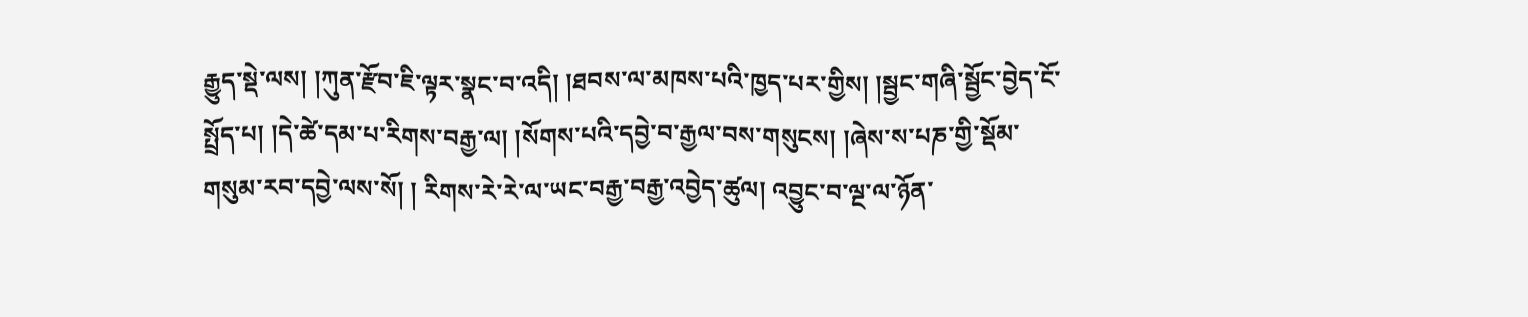རྒྱུད་སྡེ་ལས། །ཀུན་རྫོབ་ཇི་ལྟར་སྣང་བ་འདི། །ཐབས་ལ་མཁས་པའི་ཁྱད་པར་གྱིས། །སྦྱང་གཞི་སྦྱོང་བྱེད་ངོ་སྤྲོད་པ། །དེ་ཚེ་དམ་པ་རིགས་བརྒྱ་ལ། །སོགས་པའི་དབྱེ་བ་རྒྱལ་བས་གསུངས། །ཞེས་ས་པཎ་གྱི་སྡོམ་གསུམ་རབ་དབྱེ་ལས་སོ། ། རིགས་རེ་རེ་ལ་ཡང་བརྒྱ་བརྒྱ་འབྱེད་ཚུལ། འབྱུང་བ་ལྔ་ལ་ཉོན་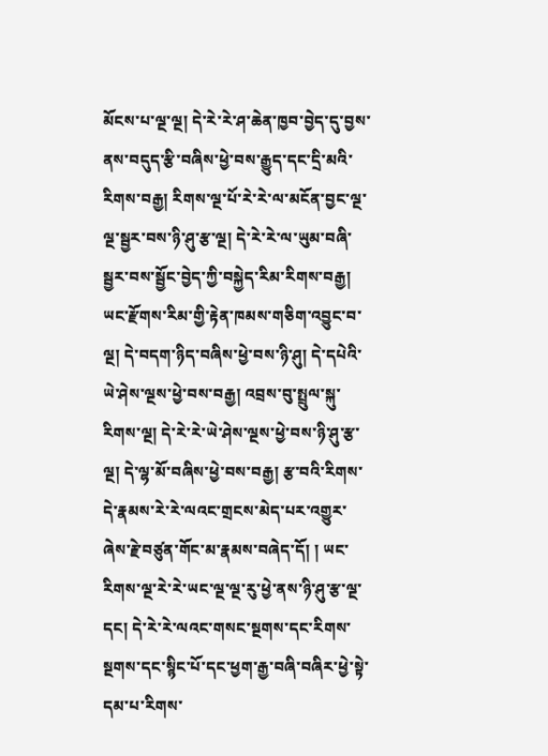མོངས་པ་ལྔ་ལྔ། དེ་རེ་རེ་ཤ་ཆེན་ཁྱབ་བྱེད་དུ་བྱས་ནས་བདུད་རྩི་བཞིས་ཕྱེ་བས་རྒྱུད་དང་དྲི་མའི་རིགས་བརྒྱ། རིགས་ལྔ་པོ་རེ་རེ་ལ་མངོན་བྱང་ལྔ་ལྔ་སྦྱར་བས་ཉི་ཤུ་རྩ་ལྔ། དེ་རེ་རེ་ལ་ཡུམ་བཞི་སྦྱར་བས་སྦྱོང་བྱེད་ཀྱི་བསྐྱེད་རིམ་རིགས་བརྒྱ། ཡང་རྫོགས་རིམ་གྱི་རྟེན་ཁམས་གཅིག་འབྱུང་བ་ལྔ། དེ་བདག་ཉིད་བཞིས་ཕྱེ་བས་ཉི་ཤུ། དེ་དཔེའི་ཡེ་ཤེས་ལྔས་ཕྱེ་བས་བརྒྱ། འབྲས་བུ་སྤྲུལ་སྐུ་རིགས་ལྔ། དེ་རེ་རེ་ཡེ་ཤེས་ལྔས་ཕྱེ་བས་ཉི་ཤུ་རྩ་ལྔ། དེ་ལྷ་མོ་བཞིས་ཕྱེ་བས་བརྒྱ། རྩ་བའི་རིགས་དེ་རྣམས་རེ་རེ་ལའང་གྲངས་མེད་པར་འགྱུར་ཞེས་རྗེ་བཙུན་གོང་མ་རྣམས་བཞེད་དོ། ། ཡང་རིགས་ལྔ་རེ་རེ་ཡང་ལྔ་ལྔ་རུ་ཕྱེ་ནས་ཉི་ཤུ་རྩ་ལྔ་དང། དེ་རེ་རེ་ལའང་གསང་སྔགས་དང་རིགས་སྔགས་དང་སྙིང་པོ་དང་ཕྱག་རྒྱ་བཞི་བཞིར་ཕྱེ་སྟེ་དམ་པ་རིགས་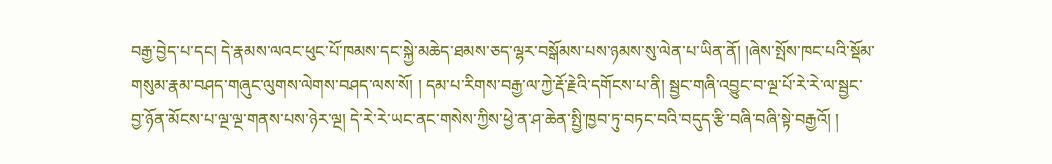བརྒྱ་བྱེད་པ་དང། དེ་རྣམས་ལའང་ཕུང་པོ་ཁམས་དང་སྐྱེ་མཆེད་ཐམས་ཅད་ལྷར་བསྒོམས་པས་ཉམས་སུ་ལེན་པ་ཡིན་ནོ། །ཞེས་སྤོས་ཁང་པའི་སྡོམ་གསུམ་རྣམ་བཤད་གཞུང་ལུགས་ལེགས་བཤད་ལས་སོ། ། དམ་པ་རིགས་བརྒྱ་ལ་ཀྱེ་རྡོ་རྗེའི་དགོངས་པ་ནི། སྦྱང་གཞི་འབྱུང་བ་ལྔ་པོ་རེ་རེ་ལ་སྦྱང་བྱ་ཉོན་མོངས་པ་ལྔ་ལྔ་གནས་པས་ཉེར་ལྔ། དེ་རེ་རེ་ཡང་ནང་གསེས་ཀྱིས་ཕྱེ་ན་ཤ་ཆེན་སྤྱི་ཁྱབ་ཏུ་བཏང་བའི་བདུད་རྩི་བཞི་བཞི་སྟེ་བརྒྱའོ། །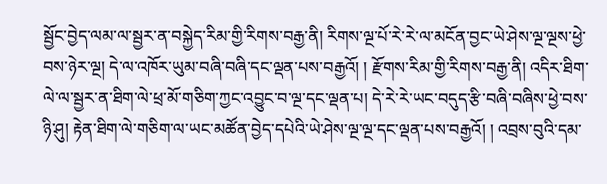སྦྱོང་བྱེད་ལམ་ལ་སྦྱར་ན་བསྐྱེད་རིམ་གྱི་རིགས་བརྒྱ་ནི། རིགས་ལྔ་པོ་རེ་རེ་ལ་མངོན་བྱང་ཡེ་ཤེས་ལྔ་ལྔས་ཕྱེ་བས་ཉེར་ལྔ། དེ་ལ་འཁོར་ཡུམ་བཞི་བཞི་དང་ལྡན་པས་བརྒྱའོ། ། རྫོགས་རིམ་གྱི་རིགས་བརྒྱ་ནི། འདིར་ཐིག་ལེ་ལ་སྦྱར་ན་ཐིག་ལེ་ཕྲ་མོ་གཅིག་ཀྱང་འབྱུང་བ་ལྔ་དང་ལྡན་པ། དེ་རེ་རེ་ཡང་བདུད་རྩི་བཞི་བཞིས་ཕྱེ་བས་ཉི་ཤུ། རྟེན་ཐིག་ལེ་གཅིག་ལ་ཡང་མཚོན་བྱེད་དཔེའི་ཡེ་ཤེས་ལྔ་ལྔ་དང་ལྡན་པས་བརྒྱའོ། ། འབྲས་བུའི་དམ་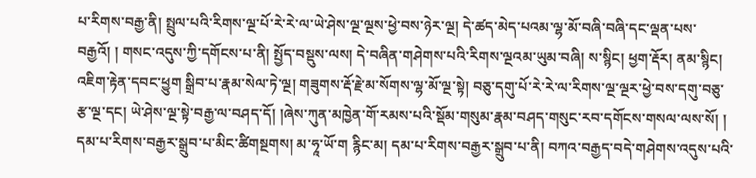པ་རིགས་བརྒྱ་ནི། སྤྲུལ་པའི་རིགས་ལྔ་པོ་རེ་རེ་ལ་ཡེ་ཤེས་ལྔ་ལྔས་ཕྱེ་བས་ཉེར་ལྔ། དེ་ཚད་མེད་པའམ་ལྷ་མོ་བཞི་བཞི་དང་ལྡན་པས་བརྒྱའོ། ། གསང་འདུས་ཀྱི་དགོངས་པ་ནི། སྤྱོད་བསྡུས་ལས། དེ་བཞིན་གཤེགས་པའི་རིགས་ལྔའམ་ཡུམ་བཞི། ས་སྙིང། ཕྱག་རྡོར། ནམ་སྙིང། འཇིག་རྟེན་དབང་ཕྱུག སྒྲིབ་པ་རྣམ་སེལ་ཏེ་ལྔ། གཟུགས་རྡོ་རྗེ་མ་སོགས་ལྷ་མོ་ལྔ་སྟེ། བཅུ་དགུ་པོ་རེ་རེ་ལ་རིགས་ལྔ་ལྔར་ཕྱེ་བས་དགུ་བཅུ་རྩ་ལྔ་དང། ཡེ་ཤེས་ལྔ་སྟེ་བརྒྱ་ལ་བཤད་དོ། །ཞེས་ཀུན་མཁྱེན་གོ་རམས་པའི་སྡོམ་གསུམ་རྣམ་བཤད་གསུང་རབ་དགོངས་གསལ་ལས་སོ། །
དམ་པ་རིགས་བརྒྱར་སྒྲུབ་པ་མིང་ཚིགསྔགས། མ་ཧཱ་ཡོ་ག རྙིང་མ། དམ་པ་རིགས་བརྒྱར་སྒྲུབ་པ་ནི། བཀའ་བརྒྱད་བདེ་གཤེགས་འདུས་པའི་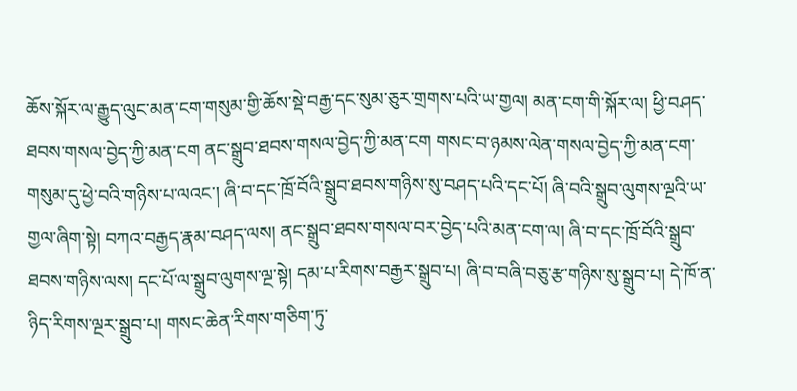ཆོས་སྐོར་ལ་རྒྱུད་ལུང་མན་ངག་གསུམ་གྱི་ཆོས་སྡེ་བརྒྱ་དང་སུམ་ཅུར་གྲགས་པའི་ཡ་གྱལ། མན་ངག་གི་སྐོར་ལ། ཕྱི་བཤད་ཐབས་གསལ་བྱེད་ཀྱི་མན་ངག ནང་སྒྲུབ་ཐབས་གསལ་བྱེད་ཀྱི་མན་ངག གསང་བ་ཉམས་ལེན་གསལ་བྱེད་ཀྱི་མན་ངག་གསུམ་དུ་ཕྱེ་བའི་གཉིས་པ་ལའང་། ཞི་བ་དང་ཁྲོ་བོའི་སྒྲུབ་ཐབས་གཉིས་སུ་བཤད་པའི་དང་པོ། ཞི་བའི་སྒྲུབ་ལུགས་ལྔའི་ཡ་གྱལ་ཞིག་སྟེ། བཀའ་བརྒྱད་རྣམ་བཤད་ལས། ནང་སྒྲུབ་ཐབས་གསལ་བར་བྱེད་པའི་མན་ངག་ལ། ཞི་བ་དང་ཁྲོ་བོའི་སྒྲུབ་ཐབས་གཉིས་ལས། དང་པོ་ལ་སྒྲུབ་ལུགས་ལྔ་སྟེ། དམ་པ་རིགས་བརྒྱར་སྒྲུབ་པ། ཞི་བ་བཞི་བཅུ་རྩ་གཉིས་སུ་སྒྲུབ་པ། དེ་ཁོ་ན་ཉིད་རིགས་ལྔར་སྒྲུབ་པ། གསང་ཆེན་རིགས་གཅིག་ཏུ་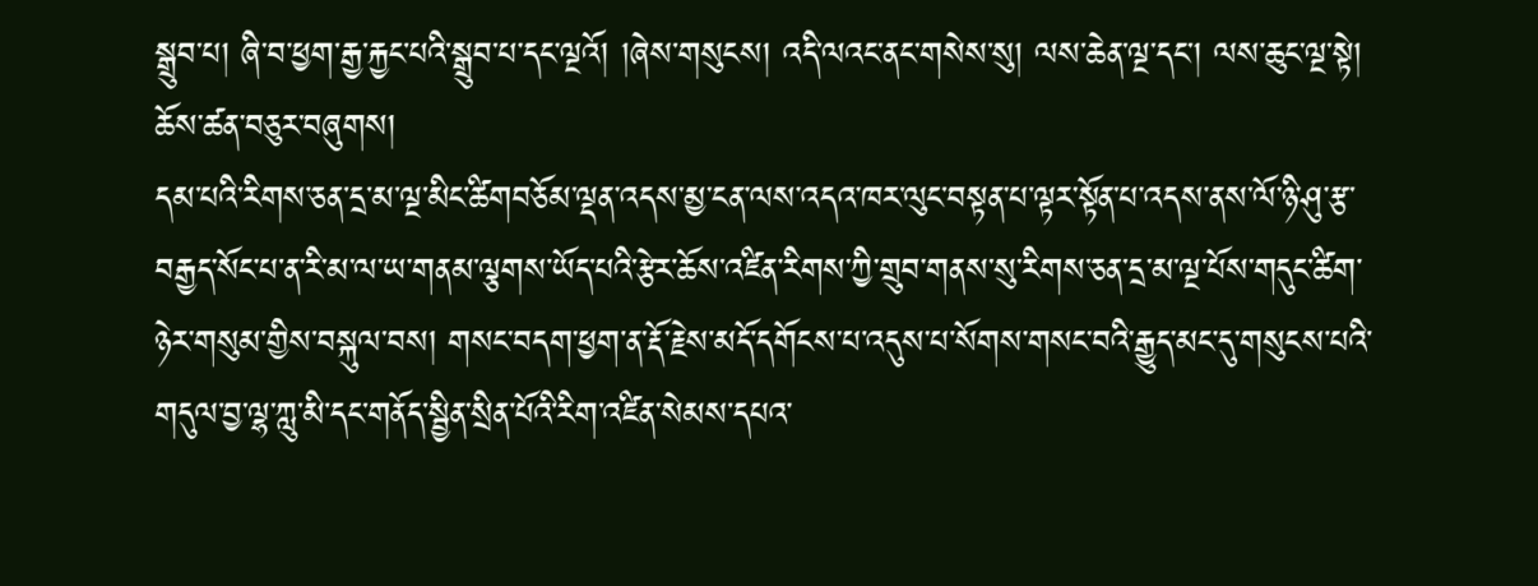སྒྲུབ་པ། ཞི་བ་ཕྱག་རྒྱ་རྐྱང་པའི་སྒྲུབ་པ་དང་ལྔའོ། །ཞེས་གསུངས། འདི་ལའང་ནང་གསེས་སུ། ལས་ཆེན་ལྔ་དང་། ལས་ཆུང་ལྔ་སྟེ། ཆོས་ཚན་བཅུར་བཞུགས།
དམ་པའི་རིགས་ཅན་དྲ་མ་ལྔ་མིང་ཚིགབཅོམ་ལྡན་འདས་མྱ་ངན་ལས་འདའ་ཁར་ལུང་བསྟན་པ་ལྟར་སྟོན་པ་འདས་ནས་ལོ་ཉི་ཤུ་རྩ་བརྒྱད་སོང་པ་ན་རི་མ་ལ་ཡ་གནམ་ལྕགས་ཡོད་པའི་རྩེར་ཆོས་འཛིན་རིགས་ཀྱི་གྲུབ་གནས་སུ་རིགས་ཅན་དྲ་མ་ལྔ་པོས་གདུང་ཚིག་ཉེར་གསུམ་གྱིས་བསྐུལ་བས། གསང་བདག་ཕྱག་ན་རྡོ་རྗེས་མདོ་དགོངས་པ་འདུས་པ་སོགས་གསང་བའི་རྒྱུད་མང་དུ་གསུངས་པའི་གདུལ་བྱ་ལྷ་ཀླུ་མི་དང་གནོད་སྦྱིན་སྲིན་པོའི་རིག་འཛིན་སེམས་དཔའ་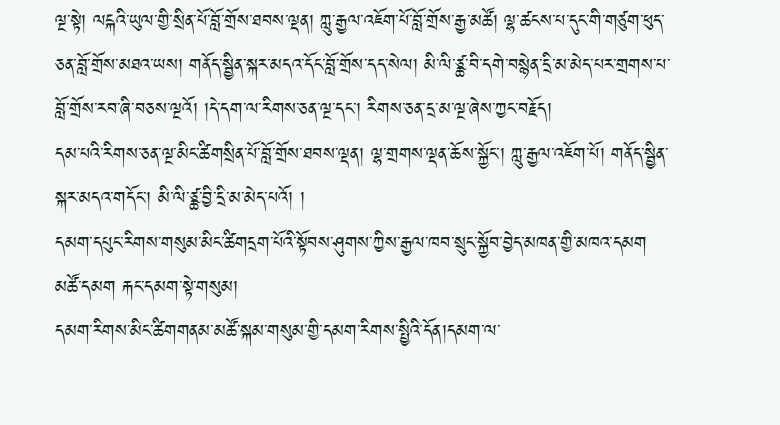ལྔ་སྟེ། ལངྐའི་ཡུལ་གྱི་སྲིན་པོ་བློ་གྲོས་ཐབས་ལྡན། ཀླུ་རྒྱལ་འཇོག་པོ་བློ་གྲོས་རྒྱ་མཚོ། ལྷ་ཚངས་པ་དུང་གི་གཙུག་ཕུད་ཅན་བློ་གྲོས་མཐའ་ཡས། གནོད་སྦྱིན་སྐར་མདའ་དོང་བློ་གྲོས་དད་སེལ། མི་ལི་ཙྪ་བི་དགེ་བསྙེན་དྲི་མ་མེད་པར་གྲགས་པ་བློ་གྲོས་རབ་ཞི་བཅས་ལྔའོ། །དེ་དག་ལ་རིགས་ཅན་ལྔ་དང་། རིགས་ཅན་དྲ་མ་ལྔ་ཞེས་ཀྱང་བརྗོད།
དམ་པའི་རིགས་ཅན་ལྔ་མིང་ཚིགསྲིན་པོ་བློ་གྲོས་ཐབས་ལྡན། ལྷ་གྲགས་ལྡན་ཆོས་སྐྱོང་། ཀླུ་རྒྱལ་འཇོག་པོ། གནོད་སྦྱིན་སྐར་མདའ་གདོང་། མི་ལི་ཙྪ་བྱི་དྲི་མ་མེད་པའོ། །
དམག་དཔུང་རིགས་གསུམ་མིང་ཚིགདྲག་པོའི་སྟོབས་ཤུགས་ཀྱིས་རྒྱལ་ཁབ་སྲུང་སྐྱོབ་བྱེད་མཁན་གྱི་མཁའ་དམག མཚོ་དམག རྐང་དམག་སྟེ་གསུམ།
དམག་རིགས་མིང་ཚིགགནམ་མཚོ་སྐམ་གསུམ་གྱི་དམག་རིགས་སྤྱིའི་དོན།དམག་ལ་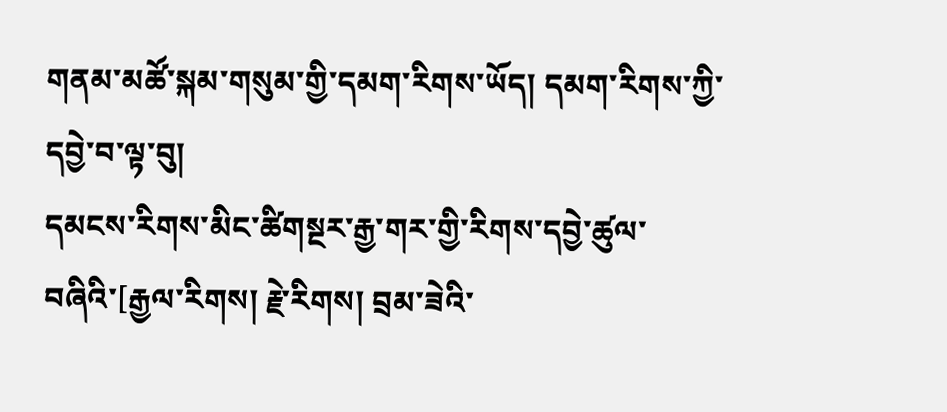གནམ་མཚོ་སྐམ་གསུམ་གྱི་དམག་རིགས་ཡོད། དམག་རིགས་ཀྱི་དབྱེ་བ་ལྟ་བུ།
དམངས་རིགས་མིང་ཚིགསྔར་རྒྱ་གར་གྱི་རིགས་དབྱེ་ཚུལ་བཞིའི་[རྒྱལ་རིགས། རྗེ་རིགས། བྲམ་ཟེའི་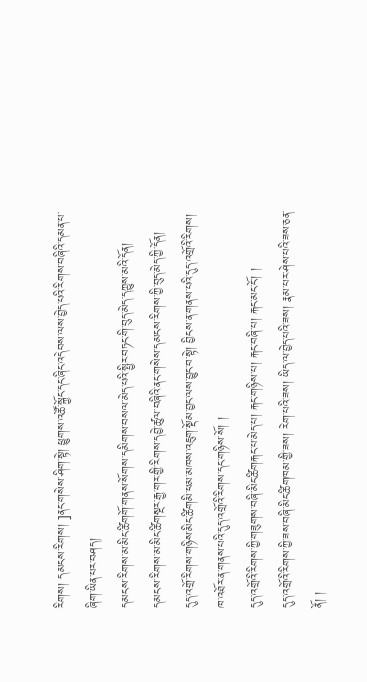རིགས། དམངས་རིགས། ]ནང་གསེས་ཤིག་སྟེ། ཕྱུགས་འཚོ་སྐྱོང་དང་ཞིང་འདེབས་ལས་བྱེད་པའི་རིགས་བཞིའི་དམན་པ་ཞིག་ཡིན་པར་བཤད།
དམངས་རིགས་མ་མིང་ཚིགགོ་གནས་སོགས་དམིགས་བསལ་མེད་པའི་སྤྱིར་བཏང་གི་བུད་མེད་དཀྱུས་མའི་དོན།
དམངས་རིགས་མ་མིང་ཚིགསྔར་རྒྱ་གར་གྱི་རིགས་དབྱེ་ཚུལ་བཞིའི་ནང་གསེས་དམངས་རིགས་ཀྱི་བུད་མེད་ཀྱི་དོན།
དུད་འགྲོ་རིགས་གཉིས་མིང་ཚིགམི་ཕམ་མཁས་འཇུག་སྡོམ་བྱང་ལས་བྱུང་བ་སྟེ། བྱིངས་ན་གནས་པའི་དུད་འགྲོའི་རིགས། ཁ་འཐོར་ན་གནས་པའི་དུད་འགྲོའི་རིགས་དང་གཉིས་སོ། །
དུད་འགྲོའི་རིགས་ཀྱི་གཟུགས་བཞི་མིང་ཚིགརྐང་པ་མེད་པ། རྐང་གཉིས་པ། རྐང་བཞི་པ། རྐང་མང་ངོ་། །
དུད་འགྲོའི་རིགས་ཀྱི་ཟས་བཞི་མིང་ཚིགཁམ་གྱི་ཟས། རེག་པའི་ཟས། ཡིད་ལ་བྱེད་པའི་ཟས། རྣམ་པར་ཤེས་པའི་ཟས་ཅན་ནོ། །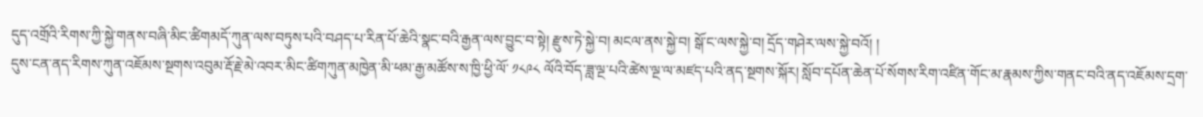དུད་འགྲོའི་རིགས་ཀྱི་སྐྱེ་གནས་བཞི་མིང་ཚིགམདོ་ཀུན་ལས་བཏུས་པའི་བཤད་པ་རིན་པོ་ཆེའི་སྣང་བའི་རྒྱན་ལས་བྱུང་བ་སྟེ། རྫུས་ཏེ་སྐྱེ་བ། མངལ་ནས་སྐྱེ་བ། སྒོ་ང་ལས་སྐྱེ་བ། དྲོད་གཤེར་ལས་སྐྱེ་བའོ། །
དུས་ངན་ནད་རིགས་ཀུན་འཇོམས་སྔགས་འབུམ་རྡོ་རྗེ་མེ་འབར་མིང་ཚིགཀུན་མཁྱེན་མི་ཕམ་རྒྱ་མཚོས་ས་ཁྱི་ཕྱི་ལོ་ ༡༨༩༨ ལོའི་བོད་ཟླ་ལྔ་པའི་ཚེས་ལྔ་ལ་མཛད་པའི་ནད་སྔགས་སྐོར། སློབ་དཔོན་ཆེན་པོ་སོགས་རིག་འཛིན་གོང་མ་རྣམས་ཀྱིས་གནང་བའི་ནད་འཇོམས་དྲག་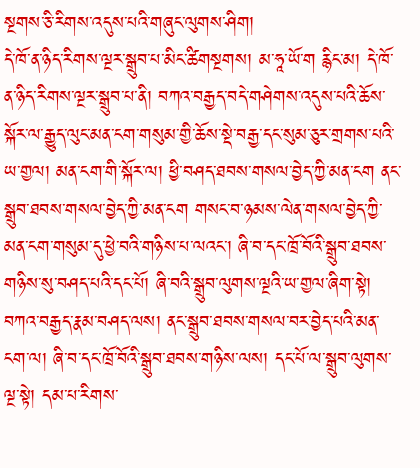སྔགས་ཅི་རིགས་འདུས་པའི་གཞུང་ལུགས་ཤིག།
དེ་ཁོ་ན་ཉིད་རིགས་ལྔར་སྒྲུབ་པ་མིང་ཚིགསྔགས། མ་ཧཱ་ཡོ་ག རྙིང་མ། དེ་ཁོ་ན་ཉིད་རིགས་ལྔར་སྒྲུབ་པ་ནི། བཀའ་བརྒྱད་བདེ་གཤེགས་འདུས་པའི་ཆོས་སྐོར་ལ་རྒྱུད་ལུང་མན་ངག་གསུམ་གྱི་ཆོས་སྡེ་བརྒྱ་དང་སུམ་ཅུར་གྲགས་པའི་ཡ་གྱལ། མན་ངག་གི་སྐོར་ལ། ཕྱི་བཤད་ཐབས་གསལ་བྱེད་ཀྱི་མན་ངག ནང་སྒྲུབ་ཐབས་གསལ་བྱེད་ཀྱི་མན་ངག གསང་བ་ཉམས་ལེན་གསལ་བྱེད་ཀྱི་མན་ངག་གསུམ་དུ་ཕྱེ་བའི་གཉིས་པ་ལའང་། ཞི་བ་དང་ཁྲོ་བོའི་སྒྲུབ་ཐབས་གཉིས་སུ་བཤད་པའི་དང་པོ། ཞི་བའི་སྒྲུབ་ལུགས་ལྔའི་ཡ་གྱལ་ཞིག་སྟེ། བཀའ་བརྒྱད་རྣམ་བཤད་ལས། ནང་སྒྲུབ་ཐབས་གསལ་བར་བྱེད་པའི་མན་ངག་ལ། ཞི་བ་དང་ཁྲོ་བོའི་སྒྲུབ་ཐབས་གཉིས་ལས། དང་པོ་ལ་སྒྲུབ་ལུགས་ལྔ་སྟེ། དམ་པ་རིགས་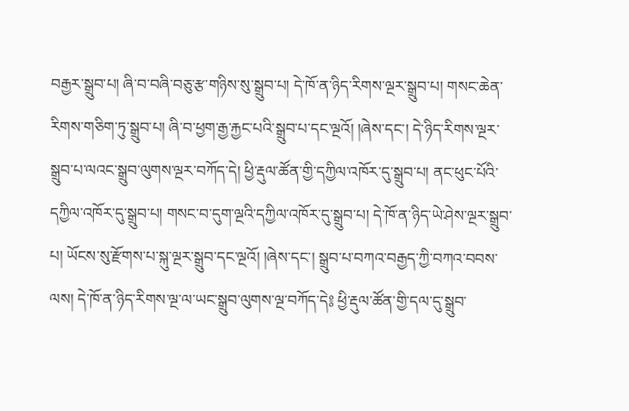བརྒྱར་སྒྲུབ་པ། ཞི་བ་བཞི་བཅུ་རྩ་གཉིས་སུ་སྒྲུབ་པ། དེ་ཁོ་ན་ཉིད་རིགས་ལྔར་སྒྲུབ་པ། གསང་ཆེན་རིགས་གཅིག་ཏུ་སྒྲུབ་པ། ཞི་བ་ཕྱག་རྒྱ་རྐྱང་པའི་སྒྲུབ་པ་དང་ལྔའོ། །ཞེས་དང་། དེ་ཉིད་རིགས་ལྔར་སྒྲུབ་པ་ལའང་སྒྲུབ་ལུགས་ལྔར་བཀོད་དེ། ཕྱི་རྡུལ་ཚོན་གྱི་དཀྱིལ་འཁོར་དུ་སྒྲུབ་པ། ནང་ཕུང་པོའི་དཀྱིལ་འཁོར་དུ་སྒྲུབ་པ། གསང་བ་དུག་ལྔའི་དཀྱིལ་འཁོར་དུ་སྒྲུབ་པ། དེ་ཁོ་ན་ཉིད་ཡེ་ཤེས་ལྔར་སྒྲུབ་པ། ཡོངས་སུ་རྫོགས་པ་སྐུ་ལྔར་སྒྲུབ་དང་ལྔའོ། །ཞེས་དང་། སྒྲུབ་པ་བཀའ་བརྒྱད་ཀྱི་བཀའ་བབས་ལས། དེ་ཁོ་ན་ཉིད་རིགས་ལྔ་ལ་ཡང་སྒྲུབ་ལུགས་ལྔ་བཀོད་དེ༔ ཕྱི་རྡུལ་ཚོན་གྱི་དལ་དུ་སྒྲུབ་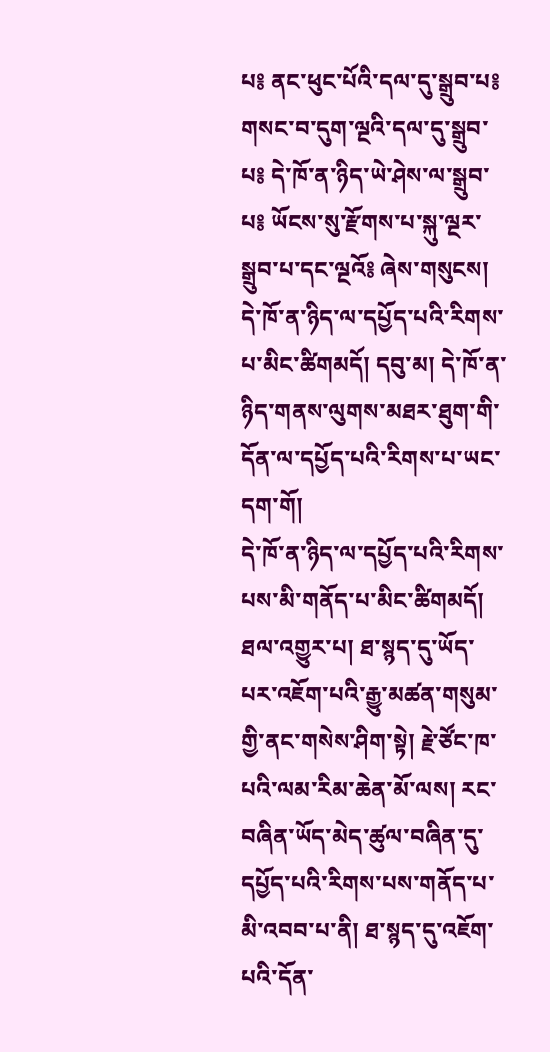པ༔ ནང་ཕུང་པོའི་དལ་དུ་སྒྲུབ་པ༔ གསང་བ་དུག་ལྔའི་དལ་དུ་སྒྲུབ་པ༔ དེ་ཁོ་ན་ཉིད་ཡེ་ཤེས་ལ་སྒྲུབ་པ༔ ཡོངས་སུ་རྫོགས་པ་སྐུ་ལྔར་སྒྲུབ་པ་དང་ལྔའོ༔ ཞེས་གསུངས།
དེ་ཁོ་ན་ཉིད་ལ་དཔྱོད་པའི་རིགས་པ་མིང་ཚིགམདོ། དབུ་མ། དེ་ཁོ་ན་ཉིད་གནས་ལུགས་མཐར་ཐུག་གི་དོན་ལ་དཔྱོད་པའི་རིགས་པ་ཡང་དག་གོ།
དེ་ཁོ་ན་ཉིད་ལ་དཔྱོད་པའི་རིགས་པས་མི་གནོད་པ་མིང་ཚིགམདོ། ཐལ་འགྱུར་པ། ཐ་སྙད་དུ་ཡོད་པར་འཇོག་པའི་རྒྱུ་མཚན་གསུམ་གྱི་ནང་གསེས་ཤིག་སྟེ། རྗེ་ཙོང་ཁ་པའི་ལམ་རིམ་ཆེན་མོ་ལས། རང་བཞིན་ཡོད་མེད་ཚུལ་བཞིན་དུ་དཔྱོད་པའི་རིགས་པས་གནོད་པ་མི་འབབ་པ་ནི། ཐ་སྙད་དུ་འཇོག་པའི་དོན་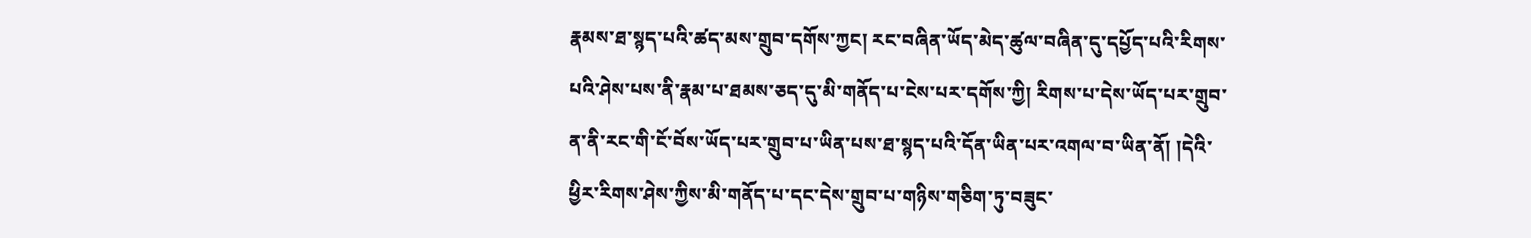རྣམས་ཐ་སྙད་པའི་ཚད་མས་གྲུབ་དགོས་ཀྱང། རང་བཞིན་ཡོད་མེད་ཚུལ་བཞིན་དུ་དཔྱོད་པའི་རིགས་པའི་ཤེས་པས་ནི་རྣམ་པ་ཐམས་ཅད་དུ་མི་གནོད་པ་ངེས་པར་དགོས་ཀྱི། རིགས་པ་དེས་ཡོད་པར་གྲུབ་ན་ནི་རང་གི་ངོ་བོས་ཡོད་པར་གྲུབ་པ་ཡིན་པས་ཐ་སྙད་པའི་དོན་ཡིན་པར་འགལ་བ་ཡིན་ནོ། །དེའི་ཕྱིར་རིགས་ཤེས་ཀྱིས་མི་གནོད་པ་དང་དེས་གྲུབ་པ་གཉིས་གཅིག་ཏུ་བཟུང་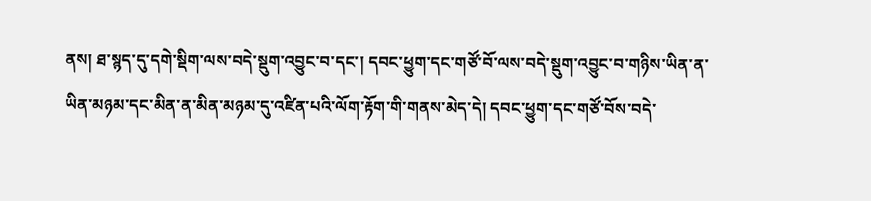ནས། ཐ་སྙད་དུ་དགེ་སྡིག་ལས་བདེ་སྡུག་འབྱུང་བ་དང་། དབང་ཕྱུག་དང་གཙོ་བོ་ལས་བདེ་སྡུག་འབྱུང་བ་གཉིས་ཡིན་ན་ཡིན་མཉམ་དང་མིན་ན་མིན་མཉམ་དུ་འཛིན་པའི་ལོག་རྟོག་གི་གནས་མེད་དེ། དབང་ཕྱུག་དང་གཙོ་བོས་བདེ་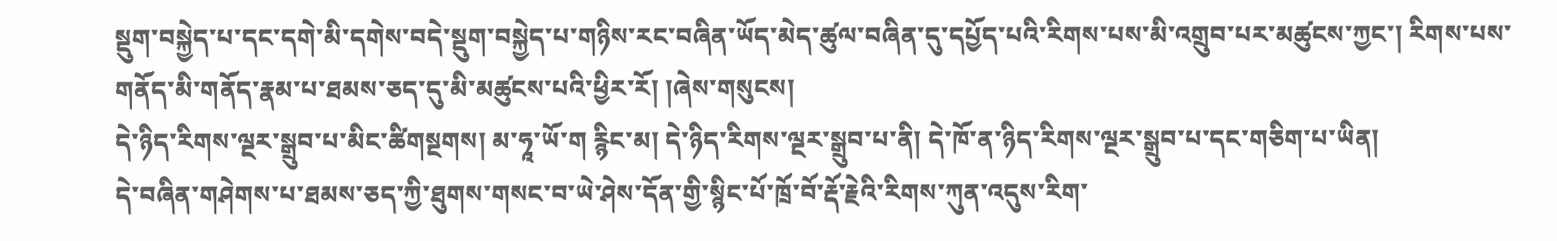སྡུག་བསྐྱེད་པ་དང་དགེ་མི་དགེས་བདེ་སྡུག་བསྐྱེད་པ་གཉིས་རང་བཞིན་ཡོད་མེད་ཚུལ་བཞིན་དུ་དཔྱོད་པའི་རིགས་པས་མི་འགྲུབ་པར་མཚུངས་ཀྱང་། རིགས་པས་གནོད་མི་གནོད་རྣམ་པ་ཐམས་ཅད་དུ་མི་མཚུངས་པའི་ཕྱིར་རོ། །ཞེས་གསུངས།
དེ་ཉིད་རིགས་ལྔར་སྒྲུབ་པ་མིང་ཚིགསྔགས། མ་ཧཱ་ཡོ་ག རྙིང་མ། དེ་ཉིད་རིགས་ལྔར་སྒྲུབ་པ་ནི། དེ་ཁོ་ན་ཉིད་རིགས་ལྔར་སྒྲུབ་པ་དང་གཅིག་པ་ཡིན།
དེ་བཞིན་གཤེགས་པ་ཐམས་ཅད་ཀྱི་ཐུགས་གསང་བ་ཡེ་ཤེས་དོན་གྱི་སྙིང་པོ་ཁྲོ་བོ་རྡོ་རྗེའི་རིགས་ཀུན་འདུས་རིག་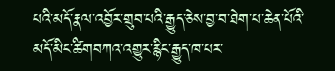པའི་མདོ་རྣལ་འབྱོར་གྲུབ་པའི་རྒྱུད་ཅེས་བྱ་བ་ཐེག་པ་ཆེན་པོའི་མདོ་མིང་ཚིགབཀའ་འགྱུར་རྙིང་རྒྱུད་ཁ་པར་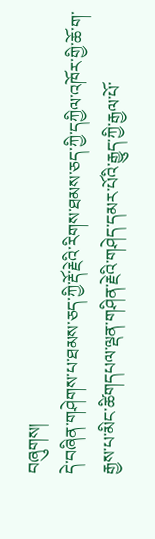བཞུགས།
དེ་བཞིན་གཤེགས་པ་ཐམས་ཅད་ཀྱི་རྡོ་རྗེའི་རིགས་ཐམས་ཅད་ཀྱི་དཀྱིལ་འཁོར་གྱི་ཆོ་ག་རྒྱས་པ་མིང་ཚིགདཔལ་ལྡན་གཤིན་རྗེའི་གཤེད་དམར་པོའི་རྒྱུད་ཀྱི་རྒྱལ་པོ་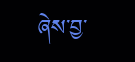ཞེས་བྱ་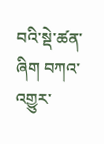བའི་སྡེ་ཚན་ཞིག བཀའ་འགྱུར་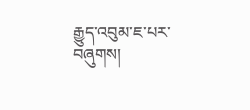རྒྱུད་འབུམ་ཇ་པར་བཞུགས།